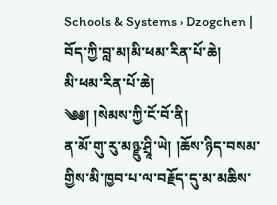Schools & Systems › Dzogchen | བོད་ཀྱི་བླ་མ།མི་ཕམ་རིན་པོ་ཆེ།
མི་ཕམ་རིན་པོ་ཆེ།
༄༅། །སེམས་ཀྱི་ངོ་བོ་ནི།
ན་མོ་གུ་རུ་མཉྫུ་ཤྲཱི་ཡེ། །ཆོས་ཉིད་བསམ་གྱིས་མི་ཁྱབ་པ་ལ་བརྗོད་དུ་མ་མཆིས་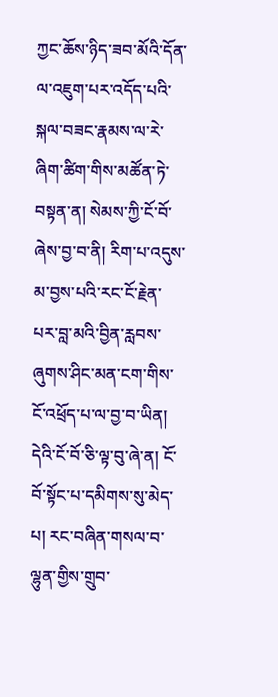ཀྱང་ཆོས་ཉིད་ཟབ་མོའི་དོན་ལ་འཇུག་པར་འདོད་པའི་སྐལ་བཟང་རྣམས་ལ་རེ་ཞིག་ཚིག་གིས་མཚོན་ཏེ་བསྟན་ན། སེམས་ཀྱི་ངོ་བོ་ཞེས་བྱ་བ་ནི། རིག་པ་འདུས་མ་བྱས་པའི་རང་ངོ་རྗེན་པར་བླ་མའི་བྱིན་རླབས་ཞུགས་ཤིང་མན་ངག་གིས་ངོ་འཕྲོད་པ་ལ་བྱ་བ་ཡིན། དེའི་ངོ་བོ་ཅི་ལྟ་བུ་ཞེ་ན། ངོ་བོ་སྟོང་པ་དམིགས་སུ་མེད་པ། རང་བཞིན་གསལ་བ་ལྷུན་གྱིས་གྲུབ་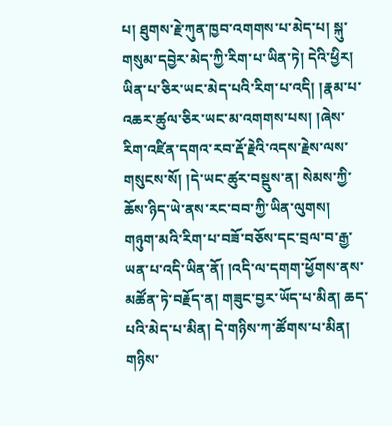པ། ཐུགས་རྗེ་ཀུན་ཁྱབ་འགགས་པ་མེད་པ། སྐུ་གསུམ་དབྱེར་མེད་ཀྱི་རིག་པ་ཡིན་ཏེ། དེའི་ཕྱིར། ཡིན་པ་ཅིར་ཡང་མེད་པའི་རིག་པ་འདི། །རྣམ་པ་འཆར་ཚུལ་ཅིར་ཡང་མ་འགགས་པས། །ཞེས་རིག་འཛིན་དགའ་རབ་རྡོ་རྗེའི་འདས་རྗེས་ལས་གསུངས་སོ། །དེ་ཡང་ཚུར་བསྡུས་ན། སེམས་ཀྱི་ཆོས་ཉིད་ཡེ་ནས་རང་བབ་ཀྱི་ཡིན་ལུགས། གཉུག་མའི་རིག་པ་བཟོ་བཅོས་དང་བྲལ་བ་རྒྱ་ཡན་པ་འདི་ཡིན་ནོ། །འདི་ལ་དགག་ཕྱོགས་ནས་མཚོན་ཏེ་བརྗོད་ན། གཟུང་བྱར་ཡོད་པ་མིན། ཆད་པའི་མེད་པ་མིན། དེ་གཉིས་ཀ་ཚོགས་པ་མིན། གཉིས་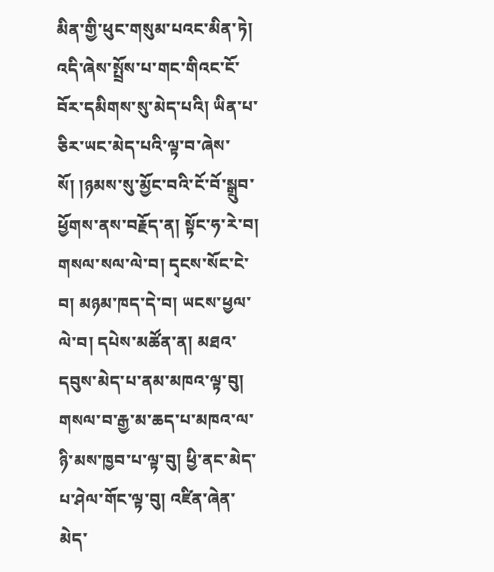མིན་གྱི་ཕུང་གསུམ་པའང་མིན་ཏེ། འདི་ཞེས་སྤྲོས་པ་གང་གིའང་ངོ་བོར་དམིགས་སུ་མེད་པའི། ཡིན་པ་ཅིར་ཡང་མེད་པའི་ལྟ་བ་ཞེས་སོ། །ཉམས་སུ་མྱོང་བའི་ངོ་བོ་སྒྲུབ་ཕྱོགས་ནས་བརྗོད་ན། སྟོང་ཧ་རེ་བ། གསལ་སལ་ལེ་བ། དྭངས་སོང་ངེ་བ། མཉམ་ཁད་དེ་བ། ཡངས་ཕྱལ་ལེ་བ། དཔེས་མཚོན་ན། མཐའ་དབུས་མེད་པ་ནམ་མཁའ་ལྟ་བུ། གསལ་བ་རྒྱ་མ་ཆད་པ་མཁའ་ལ་ཉི་མས་ཁྱབ་པ་ལྟ་བུ། ཕྱི་ནང་མེད་པ་ཤེལ་གོང་ལྟ་བུ། འཛིན་ཞེན་མེད་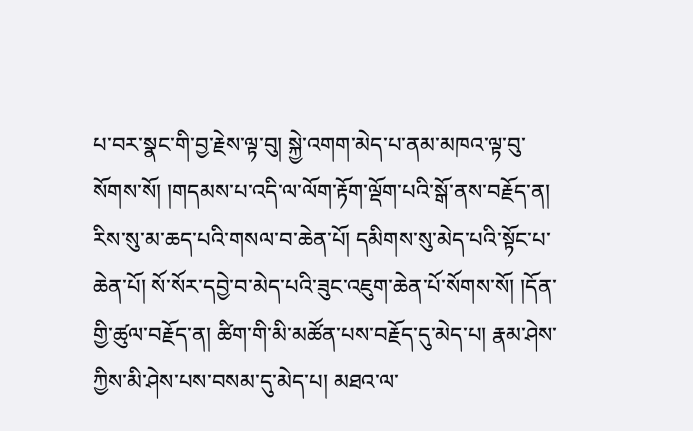པ་བར་སྣང་གི་བྱ་རྗེས་ལྟ་བུ། སྐྱེ་འགག་མེད་པ་ནམ་མཁའ་ལྟ་བུ་སོགས་སོ། །གདམས་པ་འདི་ལ་ལོག་རྟོག་ལྡོག་པའི་སྒོ་ནས་བརྗོད་ན། རིས་སུ་མ་ཆད་པའི་གསལ་བ་ཆེན་པོ། དམིགས་སུ་མེད་པའི་སྟོང་པ་ཆེན་པོ། སོ་སོར་དབྱེ་བ་མེད་པའི་ཟུང་འཇུག་ཆེན་པོ་སོགས་སོ། །དོན་གྱི་ཚུལ་བརྗོད་ན། ཚིག་གི་མི་མཚོན་པས་བརྗོད་དུ་མེད་པ། རྣམ་ཤེས་ཀྱིས་མི་ཤེས་པས་བསམ་དུ་མེད་པ། མཐའ་ལ་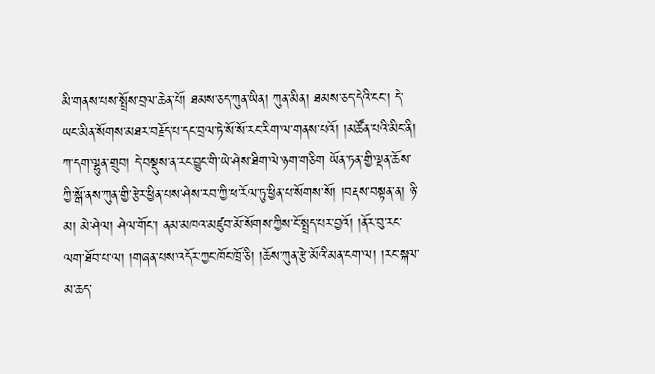མི་གནས་པས་སྤྲོས་བྲལ་ཆེན་པོ། ཐམས་ཅད་ཀུན་ཡིན། ཀུན་མིན། ཐམས་ཅད་དེའི་ངང་། དེ་ཡང་མིན་སོགས་མཐར་བརྗོད་པ་དང་བྲལ་ཏེ་སོ་སོ་རང་རིག་ལ་གནས་པའོ། །མཚོན་པའི་མིང་ནི། ཀ་དག་ལྷུན་གྲུབ། དེ་བསྡུས་ན་རང་བྱུང་གི་ཡེ་ཤེས་ཐིག་ལེ་ཉག་གཅིག ཡོན་ཏན་གྱི་ལྡན་ཆོས་ཀྱི་སྒོ་ནས་ཀུན་གྱི་རྩེར་ཕྱིན་པས་ཤེས་རབ་ཀྱི་ཕ་རོལ་ཏུ་ཕྱིན་པ་སོགས་སོ། །བརྡས་བསྟན་ན། ཉི་མ། མེ་ཤེལ། ཤེལ་གོང་། ནམ་མཁའ་མཛུབ་མོ་སོགས་ཀྱིས་ངོ་སྤྲད་པར་བྱའོ། །ནོར་བུ་རང་ལག་ཐོབ་པ་ལ། །གཞན་པས་འདོར་ཀྱང་ཁོང་ཁྲོ་ཅི། །ཆོས་ཀུན་རྩེ་མོའི་མན་ངག་ལ། །རང་སྐལ་མ་ཆད་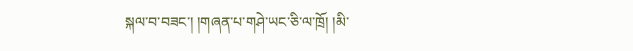སྐལ་བ་བཟང་། །གཞན་པ་གཤེ་ཡང་ཅི་ལ་ཁྲོ། །མི་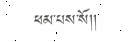ཕམ་པས་སོ།།